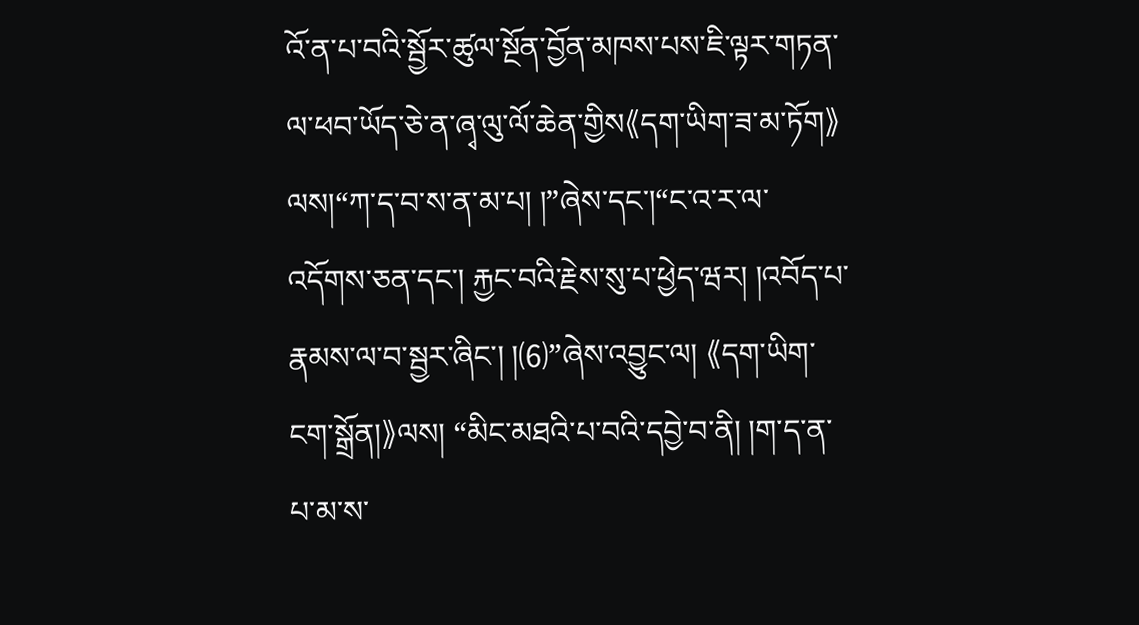འོ་ན་པ་བའི་སྦྱོར་ཚུལ་སྔོན་བྱོན་མཁས་པས་ཇི་ལྟར་གཏན་ལ་ཕབ་ཡོད་ཅེ་ན་ཞྭ་ལུ་ལོ་ཆེན་གྱིས《དག་ཡིག་ཟ་མ་ཏོག》ལས།“ཀ་ད་བ་ས་ན་མ་པ། །”ཞེས་དང་།“ང་འ་ར་ལ་འདོགས་ཅན་དང་། རྐྱང་བའི་རྗེས་སུ་པ་ཕྱེད་ཝར། །འབོད་པ་རྣམས་ལ་བ་སྦྱར་ཞིང་། །⑹”ཞེས་འབྱུང་ལ། 《དག་ཡིག་ངག་སྒྲོན།》ལས། “མིང་མཐའི་པ་བའི་དབྱེ་བ་ནི། །ག་ད་ན་པ་མ་ས་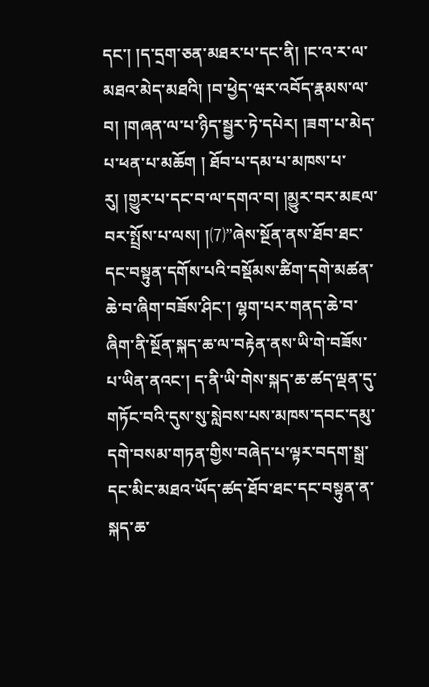དང་། །ད་དྲག་ཅན་མཐར་པ་དང་ནི། །ང་འ་ར་ལ་མཐའ་མེད་མཐའི། །བ་ཕྱེད་ཝར་འབོད་རྣམས་ལ་བ། །གཞན་ལ་པ་ཉིད་སྦྱར་ཏེ་དཔེར། །ཟག་པ་མེད་པ་ཕན་པ་མཆོག ། ཐོབ་པ་དམ་པ་མཁས་པ་རུ། །གྱུར་པ་དང་བ་ལ་དགའ་བ། །མྱུར་བར་མཇལ་བར་སྤྲོས་པ་ལས། །⑺”ཞེས་སྔོན་ནས་ཐོབ་ཐང་དང་བསྟུན་དགོས་པའི་བསྡོམས་ཚིག་དགེ་མཚན་ཆེ་བ་ཞིག་བཟོས་ཤིང་། ལྷག་པར་གནད་ཆེ་བ་ཞིག་ནི་སྔོན་སྐད་ཆ་ལ་བརྟེན་ནས་ཡི་གེ་བཟོས་པ་ཡིན་ནའང་། ད་ནི་ཡི་གེས་སྐད་ཆ་ཚད་ལྡན་དུ་གཏོང་བའི་དུས་སུ་སླེབས་པས་མཁས་དབང་དམུ་དགེ་བསམ་གཏན་གྱིས་བཞེད་པ་ལྟར་བདག་སྒྲ་དང་མིང་མཐའ་ཡོད་ཚད་ཐོབ་ཐང་དང་བསྟུན་ན་སྐད་ཆ་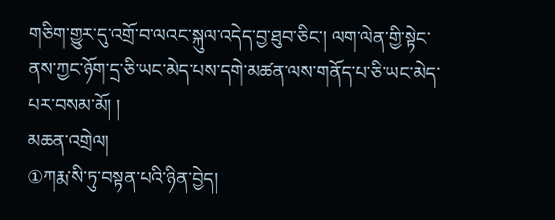གཅིག་གྱུར་དུ་འགྲོ་བ་ལའང་སྐུལ་འདེད་བྱ་ཐུབ་ཅིང་། ལག་ལེན་གྱི་སྟེང་ནས་ཀྱང་ཉོག་དྲ་ཅི་ཡང་མེད་པས་དགེ་མཚན་ལས་གནོད་པ་ཅི་ཡང་མེད་པར་བསམ་མོ། །
མཆན་འགྲེལ།
①ཀརྨ་སི་ཏུ་བསྟན་པའི་ཉིན་བྱེད།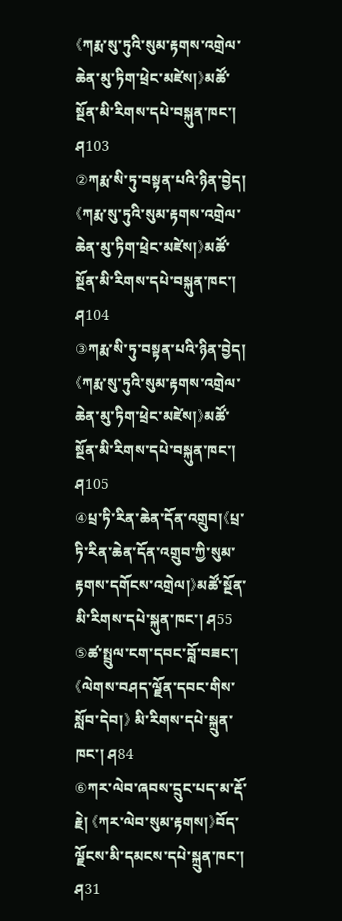《ཀརྨ་སུ་ཏུའི་སུམ་རྟགས་འགྲེལ་ཆེན་མུ་ཏིག་ཕྲེང་མཛེས།》མཚོ་སྔོན་མི་རིགས་དཔེ་བསྐུན་ཁང་། ཤ103
②ཀརྨ་སི་ཏུ་བསྟན་པའི་ཉིན་བྱེད། 《ཀརྨ་སུ་ཏུའི་སུམ་རྟགས་འགྲེལ་ཆེན་མུ་ཏིག་ཕྲེང་མཛེས།》མཚོ་སྔོན་མི་རིགས་དཔེ་བསྐུན་ཁང་། ཤ104
③ཀརྨ་སི་ཏུ་བསྟན་པའི་ཉིན་བྱེད།《ཀརྨ་སུ་ཏུའི་སུམ་རྟགས་འགྲེལ་ཆེན་མུ་ཏིག་ཕྲེང་མཛེས།》མཚོ་སྔོན་མི་རིགས་དཔེ་བསྐུན་ཁང་། ཤ105
④པྲ་ཏི་རིན་ཆེན་དོན་འགྲུབ།《པྲ་ཏི་རིན་ཆེན་དོན་འགྲུབ་ཀྱི་སུམ་རྟགས་དགོངས་འགྲེལ།》མཚོ་སྔོན་མི་རིགས་དཔེ་སྐུན་ཁང་། ཤ55
⑤ཚ་སྤྲུལ་ངག་དབང་བློ་བཟང་།《ལེགས་བཤད་ལྗོན་དབང་གིས་སློབ་དེབ།》 མི་རིགས་དཔེ་སྐྲུན་ཁང་། ཤ84
⑥ཀར་ལེབ་ཞབས་དྲུང་པད་མ་རྡོ་རྗེ། 《ཀར་ལེབ་སུམ་རྟགས།》བོད་ལྗོངས་མི་དམངས་དཔེ་སྐྲུན་ཁང་། ཤ31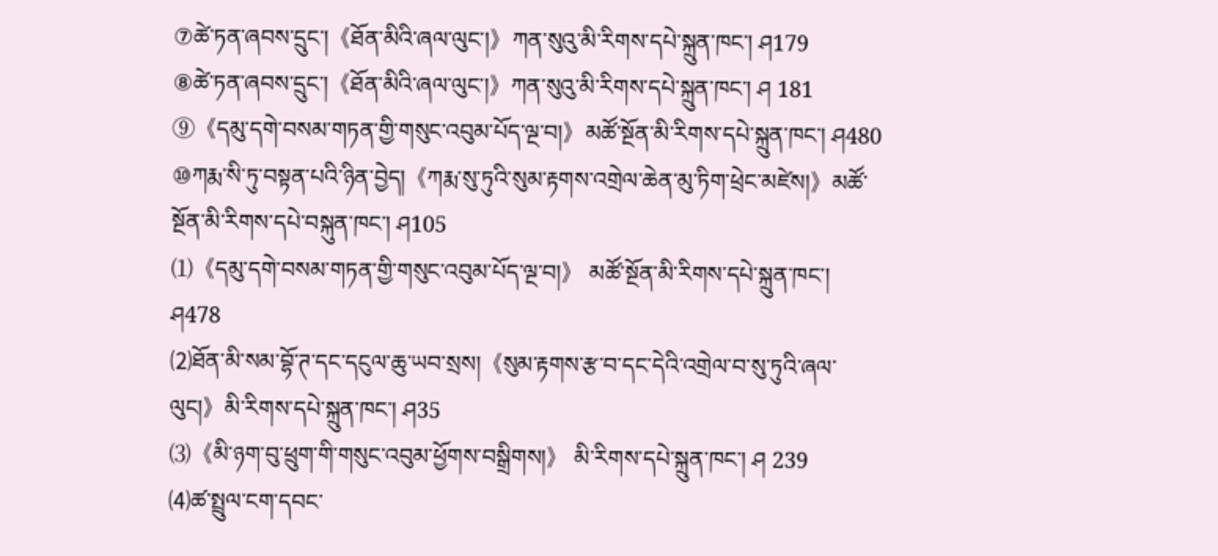⑦ཚེ་ཏན་ཞབས་དྲུང་།《ཐོན་མིའི་ཞལ་ལུང་།》ཀན་སུའུ་མི་རིགས་དཔེ་སྐྲུན་ཁང་། ཤ179
⑧ཚེ་ཏན་ཞབས་དྲུང་།《ཐོན་མིའི་ཞལ་ལུང་།》ཀན་སུའུ་མི་རིགས་དཔེ་སྐྲུན་ཁང་། ཤ 181
⑨《དམུ་དགེ་བསམ་གཏན་གྱི་གསུང་འབུམ་པོད་ལྔ་བ།》མཚོ་སྔོན་མི་རིགས་དཔེ་སྐྲུན་ཁང་། ཤ480
⑩ཀརྨ་སི་ཏུ་བསྟན་པའི་ཉིན་བྱེད།《ཀརྨ་སུ་ཏུའི་སུམ་རྟགས་འགྲེལ་ཆེན་མུ་ཏིག་ཕྲེང་མཛེས།》མཚོ་སྔོན་མི་རིགས་དཔེ་བསྐུན་ཁང་། ཤ105
⑴《དམུ་དགེ་བསམ་གཏན་གྱི་གསུང་འབུམ་པོད་ལྔ་བ།》 མཚོ་སྔོན་མི་རིགས་དཔེ་སྐྲུན་ཁང་། ཤ478
⑵ཐོན་མི་སམ་བྷོ་ཊ་དང་དངུལ་ཆུ་ཡབ་སྲས།《སུམ་རྟགས་རྩ་བ་དང་དེའི་འགྲེལ་བ་སུ་ཏུའི་ཞལ་ལུང།》མི་རིགས་དཔེ་སྐྲུན་ཁང་། ཤ35
⑶《མི་ཉག་བུ་ཕྲུག་གི་གསུང་འབུམ་ཕྱོགས་བསྒྲིགས།》 མི་རིགས་དཔེ་སྐྲུན་ཁང་། ཤ 239
⑷ཚ་སྤྲུལ་ངག་དབང་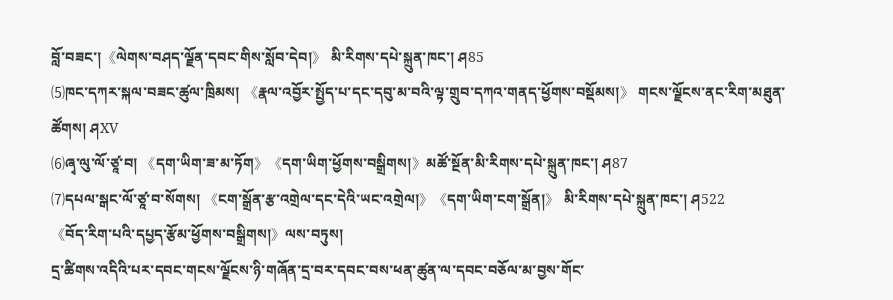བློ་བཟང་།《ལེགས་བཤད་ལྗོན་དབང་གིས་སློབ་དེབ།》 མི་རིགས་དཔེ་སྐྲུན་ཁང་། ཤ85
⑸ཁང་དཀར་སྐལ་བཟང་ཚུལ་ཁྲིམས། 《རྣལ་འབྱོར་སྤྱོད་པ་དང་དབུ་མ་བའི་ལྟ་གྲུབ་དཀའ་གནད་ཕྱོགས་བསྡོམས།》 གངས་ལྗོངས་ནང་རིག་མཐུན་ཚོགས། ཤXV
⑹ཞྭ་ལུ་ལོ་ཙཱ་བ། 《དག་ཡིག་ཟ་མ་ཏོག》《དག་ཡིག་ཕྱོགས་བསྒྲིགས།》མཚོ་སྔོན་མི་རིགས་དཔེ་སྐྲུན་ཁང་། ཤ87
⑺དཔལ་སྒང་ལོ་ཙཱ་བ་སོགས། 《ངག་སྒྲོན་རྩ་འགྲེལ་དང་དེའི་ཡང་འགྲེལ།》《དག་ཡིག་ངག་སྒྲོན།》 མི་རིགས་དཔེ་སྐྲུན་ཁང་། ཤ522
《བོད་རིག་པའི་དཔྱད་རྩོམ་ཕྱོགས་བསྒྲིགས།》ལས་བཏུས།
དྲ་ཚིགས་འདིའི་པར་དབང་གངས་ལྗོངས་ཉི་གཞོན་དྲ་བར་དབང་བས་ཕན་ཚུན་ལ་དབང་བཅོལ་མ་བྱས་གོང་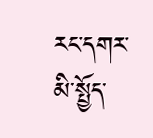རང་དགར་མི་སྤྱོད་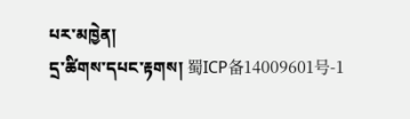པར་མཁྱེན།
དྲ་ཚིགས་དཔང་རྟགས། 蜀ICP备14009601号-1